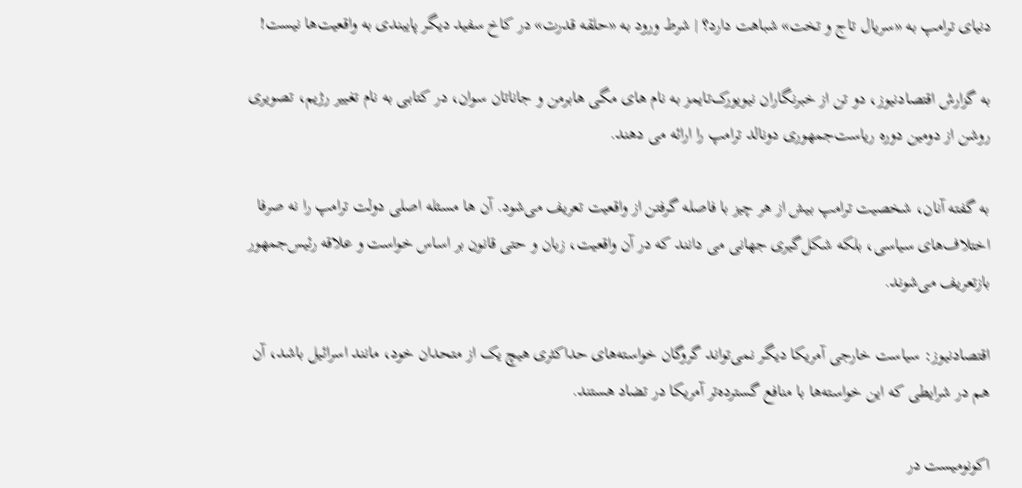دنیای ترامپ به «سریال تاج و تخت» شباهت دارد؟ | شرط ورود به «حلقه قدرت» در کاخ سفید دیگر پایبندی به واقعیت‌ها نیست!

به گزارش اقتصادنیوز، دو تن از خبرنگاران نیویورک‌تایمز به نام های مگی هابرمن و جاناتان سوان، در کتابی به نام تغییر رژیم، تصویری روشن از دومین دوره ریاست‌جمهوری دونالد ترامپ را ارائه می دهند.

به گفته آنان، شخصیت ترامپ بیش از هر چیز با فاصله گرفتن از واقعیت تعریف می‌شود. آن ها مسئله اصلی دولت ترامپ را نه صرفا اختلاف‌های سیاسی، بلکه شکل‌گیری جهانی می دانند که در آن واقعیت، زبان و حتی قانون بر اساس خواست و علاقه رئیس‌جمهور بازتعریف می‌شوند.

اقتصادنیوز: سیاست خارجی آمریکا دیگر نمی‌تواند گروگان خواسته‌های حداکثری هیچ یک از متحدان خود، مانند اسرائیل باشد، آن هم در شرایطی که این خواسته‌ها با منافع گسترده‌تر آمریکا در تضاد هستند.

اکونومیست در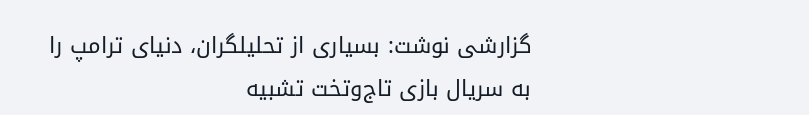گزارشی نوشت: بسیاری از تحلیلگران، دنیای ترامپ را به سریال بازی تاج‌وتخت تشبیه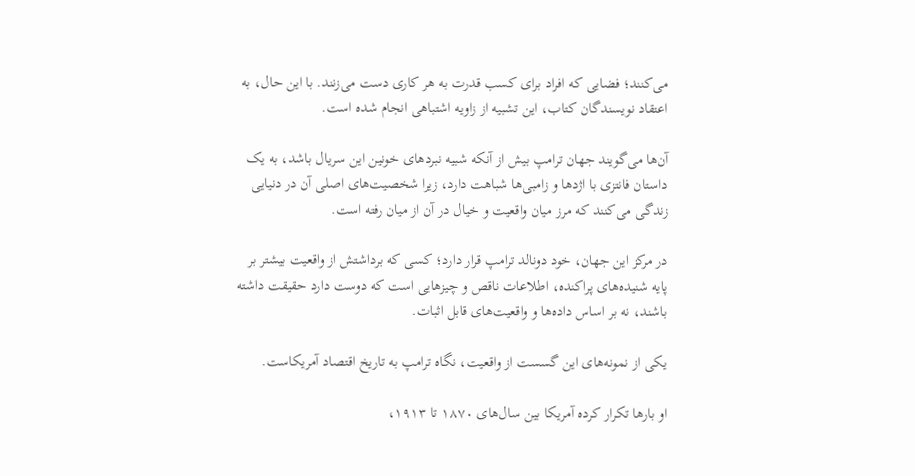می‌کنند؛ فضایی که افراد برای کسب قدرت به هر کاری دست می‌زنند. با این حال، به اعتقاد نویسندگان کتاب، این تشبیه از زاویه اشتباهی انجام شده است.

آن‌ها می‌گویند جهان ترامپ بیش از آنکه شبیه نبردهای خونین این سریال باشد، به یک داستان فانتزی با اژدها و زامبی‌ها شباهت دارد، زیرا شخصیت‌های اصلی آن در دنیایی زندگی می‌کنند که مرز میان واقعیت و خیال در آن از میان رفته است.

در مرکز این جهان، خود دونالد ترامپ قرار دارد؛ کسی که برداشتش از واقعیت بیشتر بر پایه شنیده‌های پراکنده، اطلاعات ناقص و چیزهایی است که دوست دارد حقیقت داشته باشند، نه بر اساس داده‌ها و واقعیت‌های قابل اثبات.

یکی از نمونه‌های این گسست از واقعیت، نگاه ترامپ به تاریخ اقتصاد آمریکاست.

او بارها تکرار کرده آمریکا بین سال‌های ۱۸۷۰ تا ۱۹۱۳،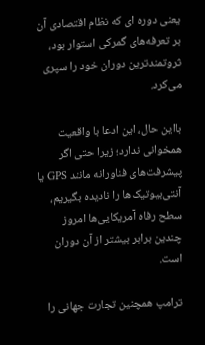یعنی دوره ای که نظام اقتصادی‌ آن بر تعرفه‌های گمرکی استوار بود، ثروتمندترین دوران خود را سپری می‌کرد.

بااین حال، این ادعا با واقعیت همخوانی ندارد؛ زیرا حتی اگر پیشرفت‌های فناورانه مانند GPS یا آنتی‌بیوتیک‌ها را نادیده بگیریم، سطح رفاه آمریکایی‌ها امروز چندین برابر بیشتر از آن دوران است.

ترامپ همچنین تجارت جهانی را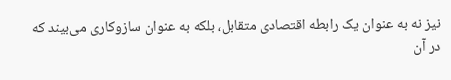نیز نه به عنوان یک رابطه اقتصادی متقابل، بلکه به عنوان سازوکاری می‌بیند که در آن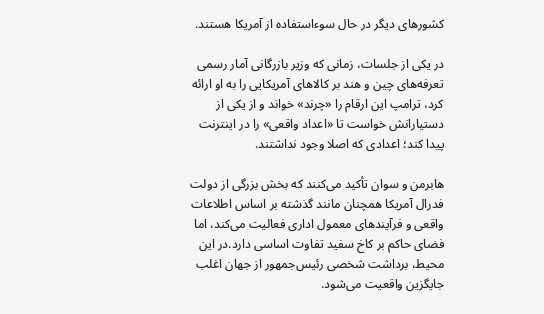کشورهای دیگر در حال سوءاستفاده از آمریکا هستند.

در یکی از جلسات، زمانی که وزیر بازرگانی آمار رسمی تعرفه‌های چین و هند بر کالاهای آمریکایی را به او ارائه کرد، ترامپ این ارقام را «چرند» خواند و از یکی از دستیارانش خواست تا «اعداد واقعی» را در اینترنت پیدا کند؛ اعدادی که اصلا وجود نداشتند.

هابرمن و سوان تأکید می‌کنند که بخش بزرگی از دولت فدرال آمریکا همچنان مانند گذشته بر اساس اطلاعات واقعی و فرآیندهای معمول اداری فعالیت می‌کند، اما فضای حاکم بر کاخ سفید تفاوت اساسی دارد.در این محیط، برداشت شخصی رئیس‌جمهور از جهان اغلب جایگزین واقعیت می‌شود.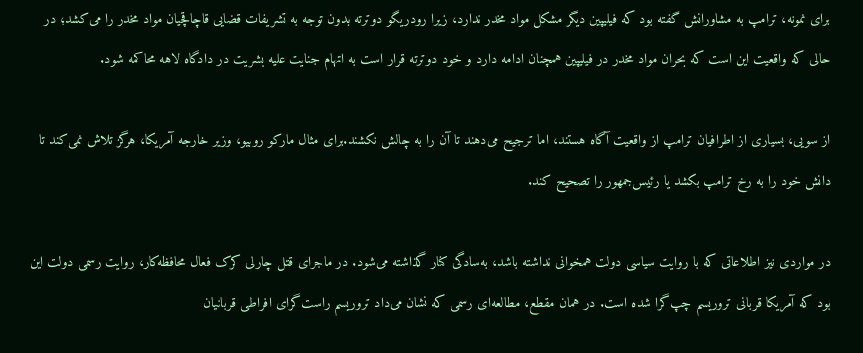برای نمونه، ترامپ به مشاورانش گفته بود که فیلیپین دیگر مشکل مواد مخدر ندارد، زیرا رودریگو دوترته بدون توجه به تشریفات قضایی قاچاقچیان مواد مخدر را می‌کشد؛ در حالی که واقعیت این است که بحران مواد مخدر در فیلیپین همچنان ادامه دارد و خود دوترته قرار است به اتهام جنایت علیه بشریت در دادگاه لاهه محاکمه شود.

از سویی، بسیاری از اطرافیان ترامپ از واقعیت آگاه هستند، اما ترجیح می‌دهند تا آن را به چالش نکشند.برای مثال مارکو روبیو، وزیر خارجه آمریکا، هرگز تلاش نمی‌کند تا دانش خود را به رخ ترامپ بکشد یا رئیس‌جمهور را تصحیح کند.

در مواردی نیز اطلاعاتی که با روایت سیاسی دولت همخوانی نداشته باشد، به‌سادگی کنار گذاشته می‌شود. در ماجرای قتل چارلی کرک فعال محافظه‌کار، روایت رسمی دولت این بود که آمریکا قربانی تروریسم چپ‌گرا شده است. در همان مقطع، مطالعه‌ای رسمی که نشان می‌داد تروریسم راست‌گرای افراطی قربانیان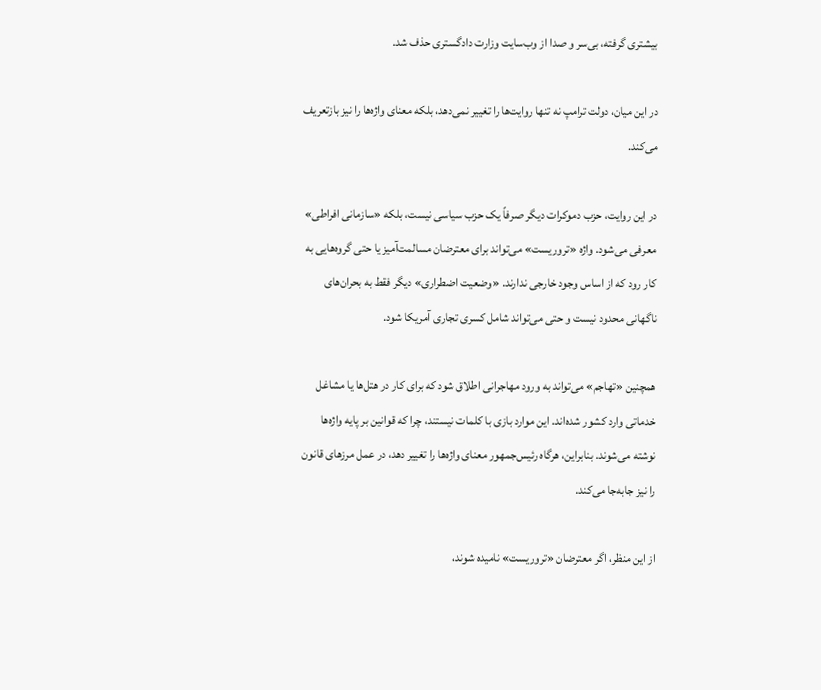بیشتری گرفته، بی‌سر و صدا از وب‌سایت وزارت دادگستری حذف شد.

در این میان، دولت ترامپ نه تنها روایت‌ها را تغییر نمی‌دهد، بلکه معنای واژه‌ها را نیز بازتعریف می‌کند.

در این روایت، حزب دموکرات دیگر صرفاً یک حزب سیاسی نیست، بلکه «سازمانی افراطی» معرفی می‌شود. واژه «تروریست» می‌تواند برای معترضان مسالمت‌آمیز یا حتی گروه‌هایی به کار رود که از اساس وجود خارجی ندارند. «وضعیت اضطراری» دیگر فقط به بحران‌های ناگهانی محدود نیست و حتی می‌تواند شامل کسری تجاری آمریکا شود.

همچنین «تهاجم» می‌تواند به ورود مهاجرانی اطلاق شود که برای کار در هتل‌ها یا مشاغل خدماتی وارد کشور شده‌اند. این موارد بازی با کلمات نیستند، چرا که قوانین بر پایه واژه‌ها نوشته می‌شوند. بنابراین، هرگاه رئیس‌جمهور معنای واژه‌ها را تغییر دهد، در عمل مرزهای قانون را نیز جابه‌جا می‌کند.

از این منظر، اگر معترضان «تروریست» نامیده شوند،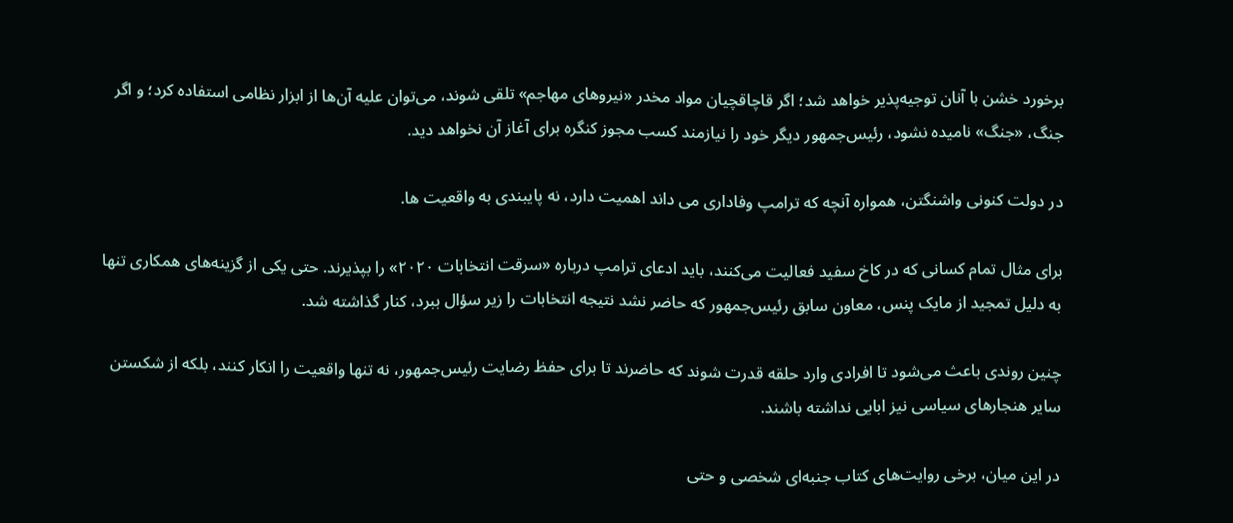برخورد خشن با آنان توجیه‌پذیر خواهد شد؛ اگر قاچاقچیان مواد مخدر «نیروهای مهاجم» تلقی شوند، می‌توان علیه آن‌ها از ابزار نظامی استفاده کرد؛ و اگر جنگ، «جنگ» نامیده نشود، رئیس‌جمهور دیگر خود را نیازمند کسب مجوز کنگره برای آغاز آن نخواهد دید.

در دولت کنونی واشنگتن، همواره آنچه که ترامپ وفاداری می داند اهمیت دارد، نه پایبندی به واقعیت ها.

برای مثال تمام کسانی که در کاخ سفید فعالیت می‌کنند، باید ادعای ترامپ درباره «سرقت انتخابات ۲۰۲۰» را بپذیرند. حتی یکی از گزینه‌های همکاری تنها به دلیل تمجید از مایک پنس، معاون سابق رئیس‌جمهور که حاضر نشد نتیجه انتخابات را زیر سؤال ببرد، کنار گذاشته شد.

چنین روندی باعث می‌شود تا افرادی وارد حلقه قدرت شوند که حاضرند تا برای حفظ رضایت رئیس‌جمهور، نه تنها واقعیت را انکار کنند، بلکه از شکستن سایر هنجارهای سیاسی نیز ابایی نداشته باشند.

در این میان، برخی روایت‌های کتاب جنبه‌ای شخصی و حتی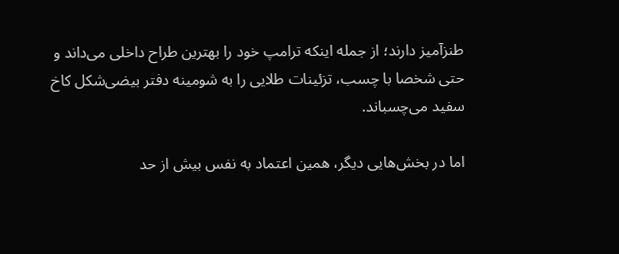طنزآمیز دارند؛ از جمله اینکه ترامپ خود را بهترین طراح داخلی می‌داند و حتی شخصا با چسب، تزئینات طلایی را به شومینه دفتر بیضی‌شکل کاخ سفید می‌چسباند.

اما در بخش‌هایی دیگر، همین اعتماد به نفس بیش از حد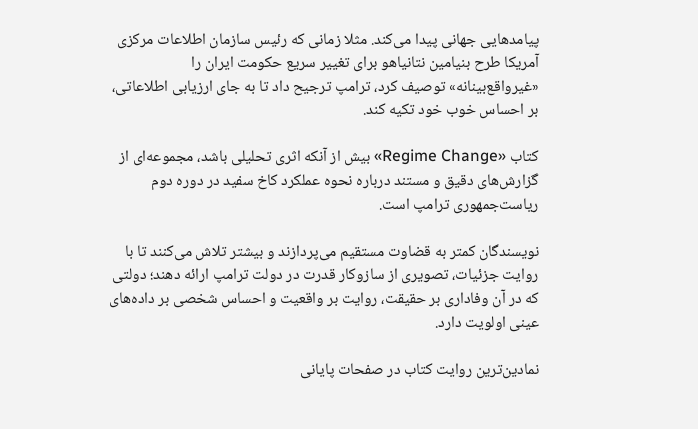پیامدهایی جهانی پیدا می‌کند. مثلا زمانی که رئیس سازمان اطلاعات مرکزی آمریکا طرح بنیامین نتانیاهو برای تغییر سریع حکومت ایران را «غیرواقع‌بینانه» توصیف کرد، ترامپ ترجیح داد تا به جای ارزیابی اطلاعاتی، بر احساس خوب خود تکیه کند.

کتاب «Regime Change» بیش از آنکه اثری تحلیلی باشد، مجموعه‌ای از گزارش‌های دقیق و مستند درباره نحوه عملکرد کاخ سفید در دوره دوم ریاست‌جمهوری ترامپ است.

نویسندگان کمتر به قضاوت مستقیم می‌پردازند و بیشتر تلاش می‌کنند تا با روایت جزئیات، تصویری از سازوکار قدرت در دولت ترامپ ارائه دهند؛ دولتی که در آن وفاداری بر حقیقت، روایت بر واقعیت و احساس شخصی بر داده‌های عینی اولویت دارد.

نمادین‌ترین روایت کتاب در صفحات پایانی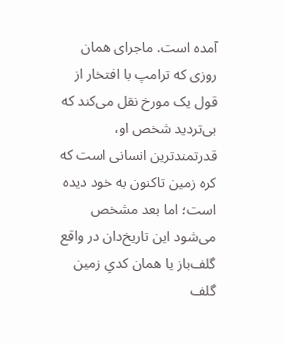آمده است. ماجرای همان روزی که ترامپ با افتخار از قول یک مورخ نقل می‌کند که بی‌تردید شخص او، قدرتمندترین انسانی است که کره زمین تاکنون به خود دیده است؛ اما بعد مشخص می‌شود این تاریخ‌دان در واقع گلف‌باز یا همان کدیِ زمین گلف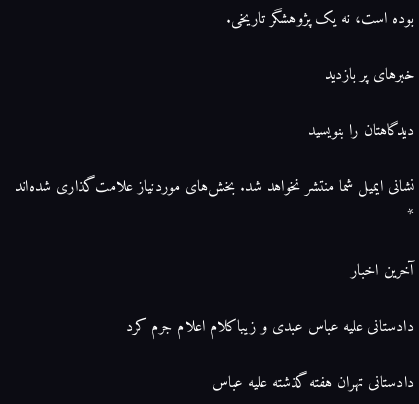بوده است، نه یک پژوهشگر تاریخی.

خبرهای پر بازدید

دیدگاهتان را بنویسید

نشانی ایمیل شما منتشر نخواهد شد. بخش‌های موردنیاز علامت‌گذاری شده‌اند *

آخرين اخبار

دادستانی علیه عباس عبدی و زیباکلام اعلام جرم کرد

دادستانی تهران هفته گذشته علیه عباس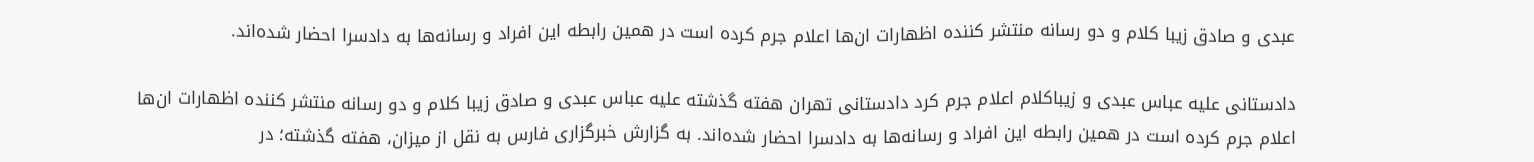عبدی و صادق زیبا کلام و دو رسانه منتشر کننده اظهارات ان‌ها اعلام جرم کرده است در همین رابطه این افراد و رسانه‌ها به دادسرا احضار شده‌اند.

دادستانی علیه عباس عبدی و زیباکلام اعلام جرم کرد دادستانی تهران هفته گذشته علیه عباس عبدی و صادق زیبا کلام و دو رسانه منتشر کننده اظهارات ان‌ها اعلام جرم کرده است در همین رابطه این افراد و رسانه‌ها به دادسرا احضار شده‌اند. به گزارش خبرگزاری فارس به نقل از میزان، هفته گذشته؛ در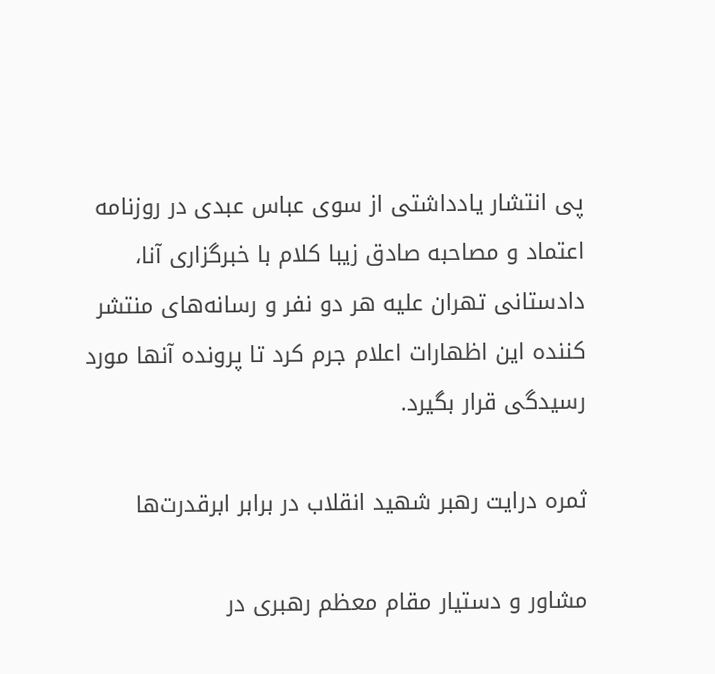پی انتشار یادداشتی از سوی عباس عبدی در روزنامه اعتماد و مصاحبه صادق زیبا کلام با خبرگزاری آنا، دادستانی تهران علیه هر دو نفر و رسانه‌های منتشر کننده این اظهارات اعلام جرم کرد تا پرونده آنها مورد رسیدگی قرار بگیرد.

ثمره درایت رهبر شهید انقلاب در برابر ابرقدرت‌ها

مشاور و دستیار مقام معظم رهبری در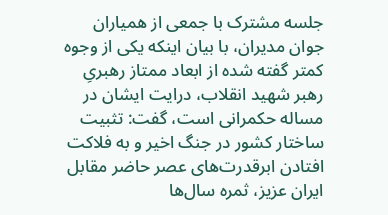جلسه مشترک با جمعی از همیاران جوان مدیران، با بیان اینکه یکی از وجوه کمتر گفته شده از ابعاد ممتاز رهبریِ رهبر شهید انقلاب، درایت ایشان در مساله حکمرانی است، گفت: تثبیت ساختار کشور در جنگ اخیر و به فلاکت افتادن ابرقدرت‌های عصر حاضر مقابل ایران عزیز، ثمره سال‌ها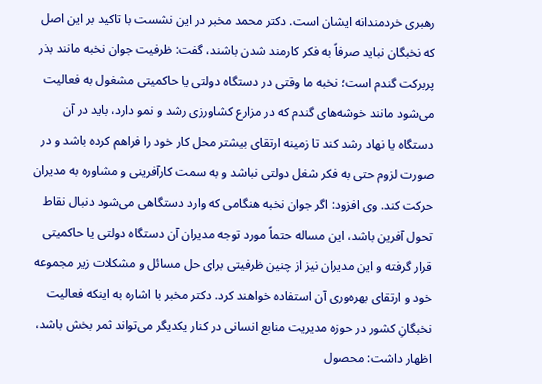رهبری خردمندانه ایشان است. دکتر محمد مخبر در این نشست با تاکید بر این اصل که نخبگان نباید صرفاً به فکر کارمند شدن باشند، گفت: ظرفیت جوان نخبه مانند بذر پربرکت گندم است؛ نخبه ما وقتی در دستگاه دولتی یا حاکمیتی مشغول به فعالیت می‌شود مانند خوشه‌های گندم که در مزارع کشاورزی رشد و نمو دارد، باید در آن دستگاه یا نهاد رشد کند تا زمینه ارتقای بیشتر محل کار خود را فراهم کرده باشد و در صورت لزوم حتی به فکر شغل دولتی نباشد و به سمت کارآفرینی و مشاوره به مدیران حرکت کند. وی افزود: اگر جوان نخبه هنگامی که وارد دستگاهی می‌شود دنبال نقاط تحول آفرین باشد، این مساله حتماً مورد توجه مدیران آن دستگاه دولتی یا حاکمیتی قرار گرفته و این مدیران نیز از چنین ظرفیتی برای حل مسائل و مشکلات زیر مجموعه خود و ارتقای بهره‌وری آن استفاده خواهند کرد. دکتر مخبر با اشاره به اینکه فعالیت نخبگانِ کشور در حوزه مدیریت منابع انسانی در کنار یکدیگر می‌تواند ثمر بخش باشد، اظهار داشت: محصول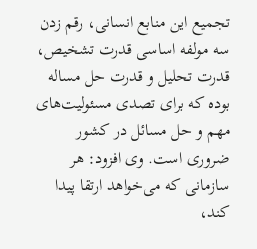تجمیع این منابع انسانی، رقم زدن سه مولفه اساسی قدرت تشخیص، قدرت تحلیل و قدرت حل مساله بوده که برای تصدی مسئولیت‌های مهم و حل مسائل در کشور ضروری است. وی افزود: هر سازمانی که می‌خواهد ارتقا پیدا کند،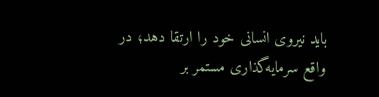باید نیروی انسانی خود را ارتقا دهد؛ در واقع سرمایه‌گذاری مستمر بر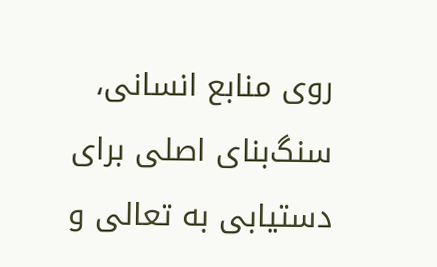روی منابع انسانی، سنگ‌بنای اصلی برای دستیابی به تعالی و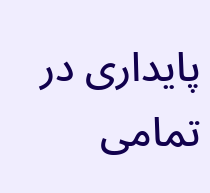پایداری در تمامی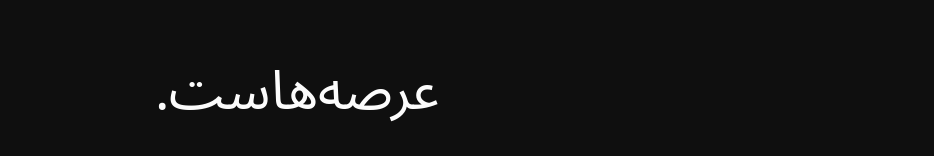عرصه‌هاست.